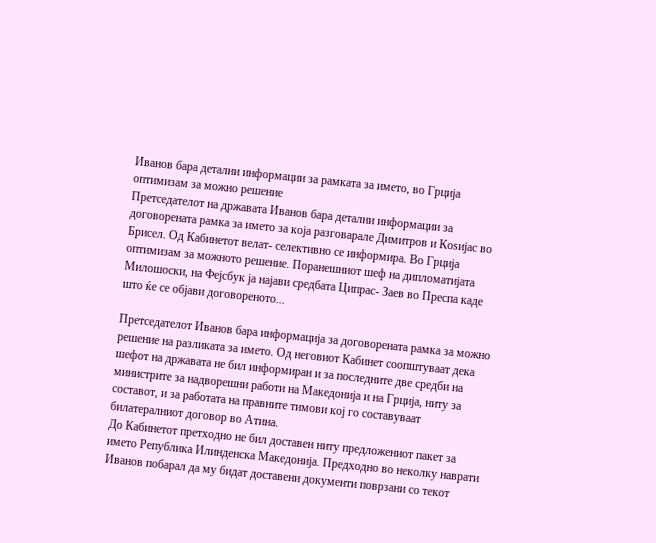Иванов бара детални информации за рамката за името, во Грција оптимизам за можно решение
Претседателот на државата Иванов бара детални информации за договорената рамка за името за која разговарале Димитров и Коѕијас во Брисел. Од Кабинетот велат- селективно се информира. Во Грција оптимизам за можното решение. Поранешниот шеф на дипломатијата Милошоски, на Фејсбук ја најави средбата Ципрас- Заев во Преспа каде што ќе се објави договореното...

Претседателот Иванов бара информација за договорената рамка за можно решение на разликата за името. Од неговиот Кабинет соопштуваат дека шефот на државата не бил информиран и за последните две средби на министрите за надворешни работи на Македонија и на Грција, ниту за составот, и за работата на правните тимови кој го составуваат билатералниот договор во Атина.
До Кабинетот претходно не бил доставен ниту предложениот пакет за името Република Илинденска Македонија. Предходно во неколку наврати Иванов побарал да му бидат доставени документи поврзани со текот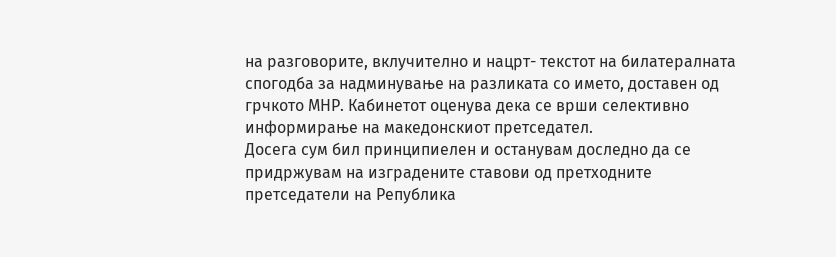на разговорите, вклучително и нацрт- текстот на билатералната спогодба за надминување на разликата со името, доставен од грчкото МНР. Кабинетот оценува дека се врши селективно информирање на македонскиот претседател.
Досега сум бил принципиелен и останувам доследно да се придржувам на изградените ставови од претходните претседатели на Република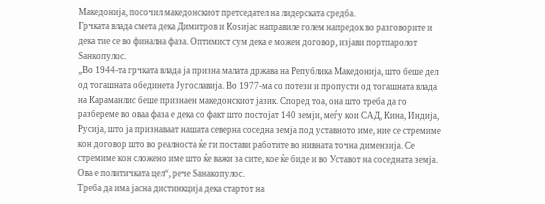Македонија, посочил македонскиот претседател на лидерската средба.
Грчката влада смета дека Димитров и Коѕијас направиле голем напредок во разговорите и дека тие се во финална фаза. Оптимист сум дека е можен договор, изјави портпаролот Ѕанкопулос.
„Во 1944-та грчката влада ја призна малата држава на Република Македонија, што беше дел од тогашната обединета Југославија. Во 1977-ма со потези и пропусти од тогашната влада на Караманлис беше признаен македонскиот јазик. Според тоа, она што треба да го разбереме во оваа фаза е дека со факт што постојат 140 земји, меѓу кои САД, Кина, Индија, Русија, што ја признаваат нашата северна соседна земја под уставното име, ние се стремиме кон договор што во реалноста ќе ги постави работите во нивната точна димензија. Се стремиме кон сложено име што ќе важи за сите, кое ќе биде и во Уставот на соседната земја. Ова е политичката цел“, рече Ѕанакопулос.
Треба да има јасна дистинкција дека стартот на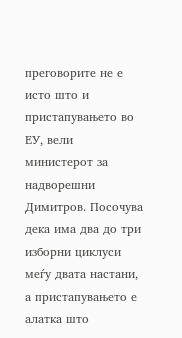преговорите не е исто што и пристапувањето во ЕУ, вели министерот за надворешни Димитров. Посочува дека има два до три изборни циклуси меѓу двата настани, а пристапувањето е алатка што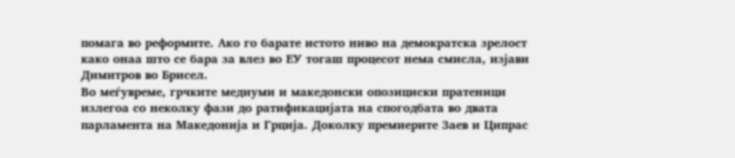помага во реформите. Ако го барате истото ниво на демократска зрелост како онаа што се бара за влез во ЕУ тогаш процесот нема смисла, изјави Димитров во Брисел.
Во меѓувреме, грчките медиуми и македонски опозициски пратеници излегоа со неколку фази до ратификацијата на спогодбата во двата парламента на Македонија и Грција. Доколку премиерите Заев и Ципрас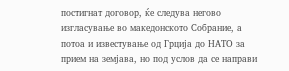постигнат договор, ќе следува негово изгласување во македонското Собрание, а потоа и известување од Грција до НАТО за прием на земјава, но под услов да се направи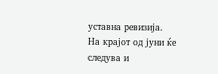уставна ревизија.
На крајот од јуни ќе следува и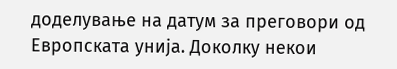доделување на датум за преговори од Европската унија. Доколку некои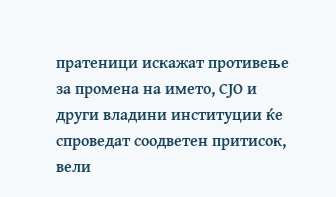пратеници искажат противење за промена на името, СЈО и други владини институции ќе спроведат соодветен притисок, вели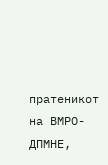пратеникот на ВМРО-ДПМНЕ,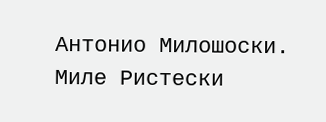Антонио Милошоски.
Миле Ристески